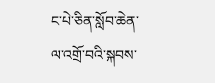ང་པེ་ཅིན་སློབ་ཆེན་ལ་འགྲོ་བའི་སྐབས་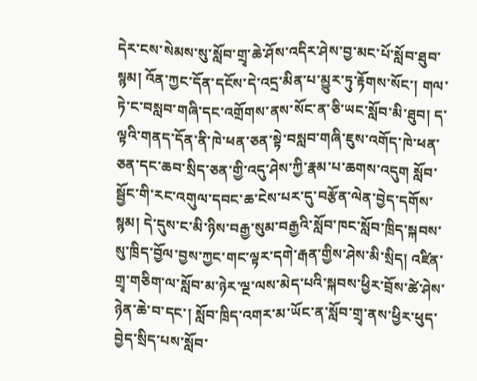དེར་ངས་སེམས་སུ་སློབ་གྲྭ་ཆེ་ཤོས་འདིར་ཤེས་བྱ་མང་པོ་སློབ་ཐུབ་སྙམ། འོན་ཀྱང་དོན་དངོས་དེ་འདྲ་མིན་པ་མྱུར་ཏུ་རྟོགས་སོང་། གལ་ཏེ་ང་བསླབ་གཞི་དང་འགྲོགས་ནས་སོང་ན་ཅི་ཡང་སློབ་མི་ཐུབ། ད་ལྟའི་གནད་དོན་ནི་ཁེ་ཕན་ཅན་སྟེ་བསླབ་གཞི་ཇུས་འགོད་ཁེ་ཕན་ཅན་དང་ཆབ་སྲིད་ཅན་གྱི་འདུ་ཤེས་ཀྱི་རྣམ་པ་ཆགས་འདུག སློབ་སྦྱོང་གི་རང་འགུལ་དབང་ཆ་ངེས་པར་དུ་བརྩོན་ལེན་བྱེད་དགོས་སྙམ། དེ་དུས་ང་མི་ཉིས་བརྒྱ་སུམ་བརྒྱའི་སློབ་ཁང་སློབ་ཁྲིད་སྐབས་སུ་ཁྲིད་བྱོལ་བྱས་ཀྱང་གང་ལྟར་དགེ་རྒན་གྱིས་ཤེས་མི་སྲིད། འཛིན་གྲྭ་གཅིག་ལ་སློབ་མ་ཉེར་ལྔ་ལས་མེད་པའི་སྐབས་ཕྱིར་བྲོས་ཚེ་ཤེས་ཉེན་ཆེ་བ་དང་། སློབ་ཁྲིད་འགར་མ་ཡོང་ན་སློབ་གྲྭ་ནས་ཕྱིར་ཕུད་བྱེད་སྲིད་པས་སློབ་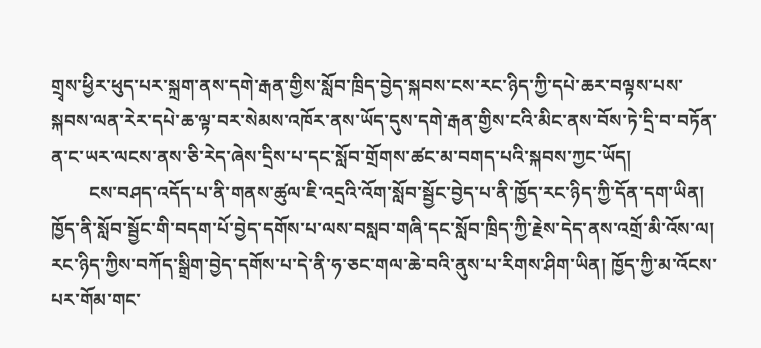གྲྭས་ཕྱིར་ཕུད་པར་སྐྲག་ནས་དགེ་རྒན་གྱིས་སློབ་ཁྲིད་བྱེད་སྐབས་ངས་རང་ཉིད་ཀྱི་དཔེ་ཆར་བལྟས་པས་སྐབས་ལན་རེར་དཔེ་ཆ་ལྟ་བར་སེམས་འཁོར་ནས་ཡོད་དུས་དགེ་རྒན་གྱིས་ངའི་མིང་ནས་བོས་ཏེ་དྲི་བ་བཏོན་ན་ང་ཡར་ལངས་ནས་ཅི་རེད་ཞེས་དྲིས་པ་དང་སློབ་གྲོགས་ཚང་མ་བགད་པའི་སྐབས་ཀྱང་ཡོད།
        ངས་བཤད་འདོད་པ་ནི་གནས་ཚུལ་ཇི་འདྲའི་འོག་སློབ་སྦྱོང་བྱེད་པ་ནི་ཁྱོད་རང་ཉིད་ཀྱི་དོན་དག་ཡིན། ཁྱོད་ནི་སློབ་སྦྱོང་གི་བདག་པོ་བྱེད་དགོས་པ་ལས་བསླབ་གཞི་དང་སློབ་ཁྲིད་ཀྱི་རྗེས་དེད་ནས་འགྲོ་མི་འོས་ལ། རང་ཉིད་ཀྱིས་བཀོད་སྒྲིག་བྱེད་དགོས་པ་དེ་ནི་ཧ་ཅང་གལ་ཆེ་བའི་ནུས་པ་རིགས་ཤིག་ཡིན། ཁྱོད་ཀྱི་མ་འོངས་པར་གོམ་གང་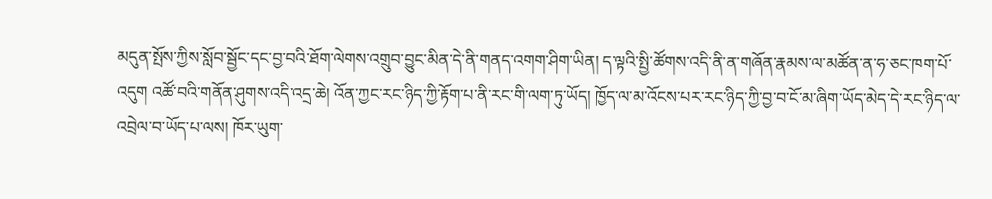མདུན་སྤོས་ཀྱིས་སློབ་སྦྱོང་དང་བྱ་བའི་ཐོག་ལེགས་འགྲུབ་བྱུང་མིན་དེ་ནི་གནད་འགག་ཤིག་ཡིན། ད་ལྟའི་སྤྱི་ཚོགས་འདི་ནི་ན་གཞོན་རྣམས་ལ་མཚོན་ན་ཧ་ཅང་ཁག་པོ་འདུག འཚོ་བའི་གནོན་ཤུགས་འདི་འདྲ་ཆེ། འོན་ཀྱང་རང་ཉིད་ཀྱི་རྟོག་པ་ནི་རང་གི་ལག་ཏུ་ཡོད། ཁྱོད་ལ་མ་འོངས་པར་རང་ཉིད་ཀྱི་བྱ་བ་ངོ་མ་ཞིག་ཡོད་མེད་དེ་རང་ཉིད་ལ་འབྲེལ་བ་ཡོད་པ་ལས། ཁོར་ཡུག་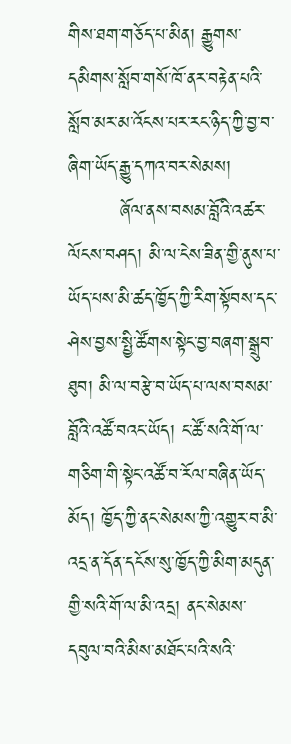གིས་ཐག་གཅོད་པ་མིན། རྒྱུགས་དམིགས་སློབ་གསོ་ཁོ་ནར་བརྟེན་པའི་སློབ་མར་མ་འོངས་པར་རང་ཉིད་ཀྱི་བྱ་བ་ཞིག་ཡོད་རྒྱུ་དཀའ་བར་སེམས།
        ཞོལ་ནས་བསམ་བློའི་འཚར་ལོངས་བཤད། མི་ལ་ངེས་ཟིན་གྱི་ནུས་པ་ཡོད་པས་མི་ཚད་ཁྱོད་ཀྱི་རིག་སྟོབས་དང་ཤེས་བྱས་སྤྱི་ཚོགས་སྟེང་བྱ་བཞག་སྒྲུབ་ཐུབ། མི་ལ་བརྩེ་བ་ཡོད་པ་ལས་བསམ་བློའི་འཚོ་བའང་ཡོད། ང་ཚོ་སའི་གོ་ལ་གཅིག་གི་སྟེང་འཚོ་བ་རོལ་བཞིན་ཡོད་མོད། ཁྱོད་ཀྱི་ནང་སེམས་ཀྱི་འགྱུར་བ་མི་འདྲ་ན་དོན་དངོས་སུ་ཁྱོད་ཀྱི་མིག་མདུན་གྱི་སའི་གོ་ལ་མི་འདྲ། ནང་སེམས་དབུལ་བའི་མིས་མཐོང་པའི་སའི་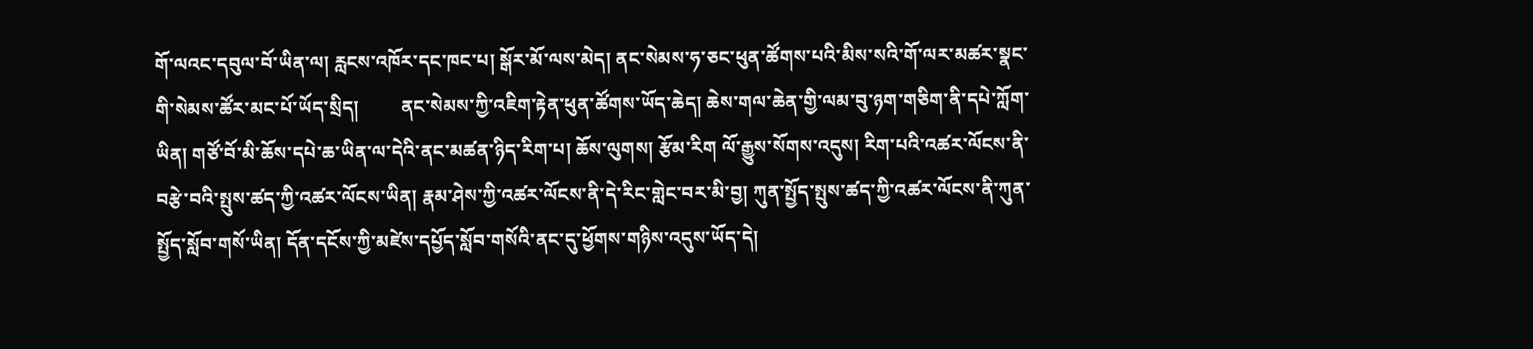གོ་ལའང་དབུལ་བོ་ཡིན་ལ། རླངས་འཁོར་དང་ཁང་པ། སྒོར་མོ་ལས་མེད། ནང་སེམས་ཧ་ཅང་ཕུན་ཚོགས་པའི་མིས་སའི་གོ་ལར་མཚར་སྣང་གི་སེམས་ཚོར་མང་པོ་ཡོད་སྲིད།         ནང་སེམས་ཀྱི་འཇིག་རྟེན་ཕུན་ཚོགས་ཡོད་ཆེད། ཆེས་གལ་ཆེན་གྱི་ལམ་བུ་ཉག་གཅིག་ནི་དཔེ་ཀློག་ཡིན། གཙོ་བོ་མི་ཆོས་དཔེ་ཆ་ཡིན་ལ་དེའི་ནང་མཚན་ཉིད་རིག་པ། ཆོས་ལུགས། རྩོམ་རིག ལོ་རྒྱུས་སོགས་འདུས། རིག་པའི་འཚར་ལོངས་ནི་བརྩེ་བའི་སྤུས་ཚད་ཀྱི་འཚར་ལོངས་ཡིན། རྣམ་ཤེས་ཀྱི་འཚར་ལོངས་ནི་དེ་རིང་གླེང་བར་མི་བྱ། ཀུན་སྤྱོད་སྤུས་ཚད་ཀྱི་འཚར་ལོངས་ནི་ཀུན་སྤྱོད་སློབ་གསོ་ཡིན། དོན་དངོས་ཀྱི་མཛེས་དཔྱོད་སློབ་གསོའི་ནང་དུ་ཕྱོགས་གཉིས་འདུས་ཡོད་དེ།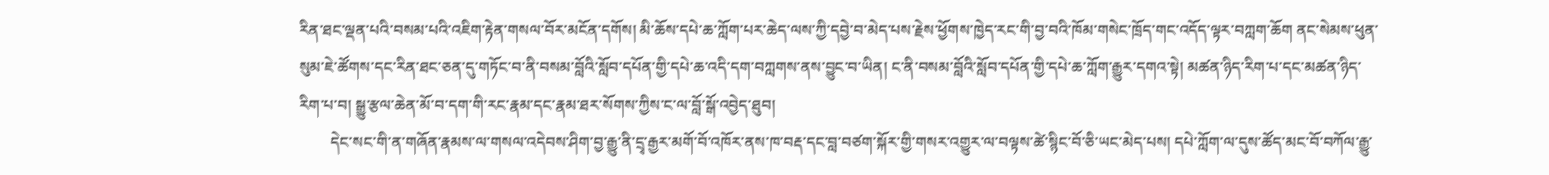རིན་ཐང་ལྡན་པའི་བསམ་པའི་འཇིག་རྟེན་གསལ་བོར་མངོན་དགོས། མི་ཆོས་དཔེ་ཆ་ཀློག་པར་ཆེད་ལས་ཀྱི་དབྱེ་བ་མེད་པས་རྗེས་ཕྱོགས་ཁྱེད་རང་གི་བྱ་བའི་ཁོམ་གསེང་ཁྲོད་གང་འདོད་ལྟར་བཀླག་ཆོག ནང་སེམས་ཕུན་སུམ་ཇེ་ཚོགས་དང་རིན་ཐང་ཅན་དུ་གཏོང་བ་ནི་བསམ་བློའི་སློབ་དཔོན་གྱི་དཔེ་ཆ་འདི་དག་བཀླགས་ནས་བྱུང་བ་ཡིན། ང་ནི་བསམ་བློའི་སློབ་དཔོན་གྱི་དཔེ་ཆ་ཀློག་རྒྱུར་དགའ་སྟེ། མཚན་ཉིད་རིག་པ་དང་མཚན་ཉིད་རིག་པ་བ། སྒྱུ་རྩལ་ཆེན་མོ་བ་དག་གི་རང་རྣམ་དང་རྣམ་ཐར་སོགས་ཀྱིས་ང་ལ་བློ་སྒོ་འབྱེད་ཐུབ།
        དེང་སང་གི་ན་གཞོན་རྣམས་ལ་གསལ་འདེབས་ཤིག་བྱ་རྒྱུ་ནི་དྲྭ་རྒྱར་མགོ་བོ་འཁོར་ནས་ཁ་བརྡ་དང་བླ་བཙག་སྐོར་གྱི་གསར་འགྱུར་ལ་བལྟས་ཚེ་སྙིང་བོ་ཅི་ཡང་མེད་པས། དཔེ་ཀློག་ལ་དུས་ཚོད་མང་བོ་བཀོལ་རྒྱུ་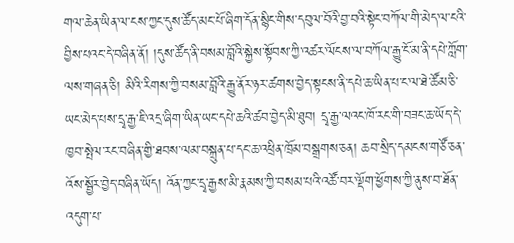གལ་ཆེན་ཡིན་ལ་ངས་ཀྱང་དུས་ཚོད་མང་པོ་ཞིག་དོན་སྙིང་གིས་དབུལ་བོའི་བྱ་བའི་སྟེང་བཀོལ་གི་མེད་ལ་ངའི་བྱིས་པའང་དེ་བཞིན་ནོ། །དུས་ཚོད་ནི་བསམ་བློའི་སྐྱེས་སྟོབས་ཀྱི་འཚར་ལོངས་ལ་བཀོལ་རྒྱུ་ངོ་མ་ནི་དཔེ་ཀློག་ལས་གཞན་ཅི། མིའི་རིགས་ཀྱི་བསམ་བློའི་རྒྱུ་ནོར་ཉར་ཚགས་བྱེད་སྟངས་ནི་དཔེ་ཆ་ཡིན་པ་ང་ལ་ཐེ་ཚོམ་ཅི་ཡང་མེད་པས་དྲྭ་རྒྱ་ཇི་འདྲ་ཞིག་ཡིན་ཡང་དཔེ་ཆའི་ཚབ་བྱེད་མི་ཐུབ། དྲྭ་རྒྱ་ལའང་ཁོ་རང་གི་བཟང་ཆ་ཡོད་དེ་ཁྱབ་སྤེལ་རང་བཞིན་གྱི་ཐབས་ལམ་བསྐྲུན་པ་དང་ཆ་འཕྲིན་ཁྲོམ་བསྒྲགས་ཅན། ཆབ་སྲིད་དམངས་གཙོ་ཅན་འོས་སྦྱོར་བྱེད་བཞིན་ཡོད། འོན་ཀྱང་དྲྭ་རྒྱས་མི་རྣམས་ཀྱི་བསམ་པའི་འཚོ་བར་ལྡོག་ཕྱོགས་ཀྱི་ནུས་བ་ཐོན་འདུག་པ་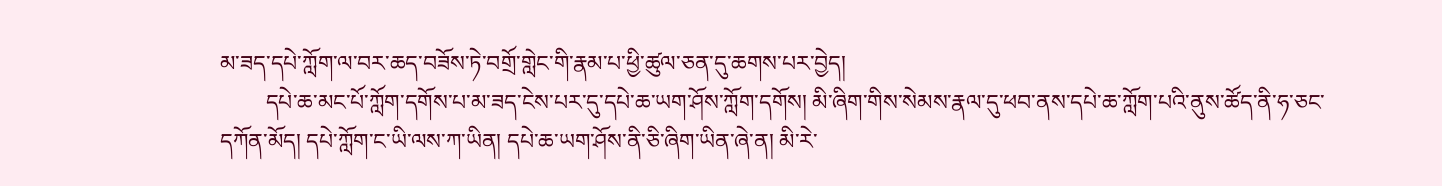མ་ཟད་དཔེ་ཀློག་ལ་བར་ཆད་བཟོས་ཏེ་བགྲོ་གླེང་གི་རྣམ་པ་ཕྱི་ཚུལ་ཅན་དུ་ཆགས་པར་བྱེད།
        དཔེ་ཆ་མང་པོ་ཀློག་དགོས་པ་མ་ཟད་ངེས་པར་དུ་དཔེ་ཆ་ཡག་ཤོས་ཀློག་དགོས། མི་ཞིག་གིས་སེམས་རྣལ་དུ་ཕབ་ནས་དཔེ་ཆ་ཀློག་པའི་ནུས་ཚོད་ནི་ཧ་ཅང་དཀོན་མོད། དཔེ་ཀློག་ང་ཡི་ལས་ཀ་ཡིན། དཔེ་ཆ་ཡག་ཤོས་ནི་ཅི་ཞིག་ཡིན་ཞེ་ན། མི་རེ་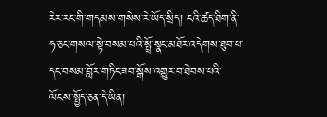རེར་རང་གི་གདམས་གསེས་རེ་ཡོད་སྲིད། ངའི་ཚད་ཐིག་ནི་ཧ་ཅང་གསལ་སྟེ་བསམ་པའི་སྤྲོ་སྣང་མཐོར་འདེགས་ཐུབ་པ་དང་བསམ་བློར་གཏིང་ཟབ་སྒོས་འགྱུར་བ་ཐེབས་པའི་ལོངས་སྤྱོད་ཅན་དེ་ཡིན།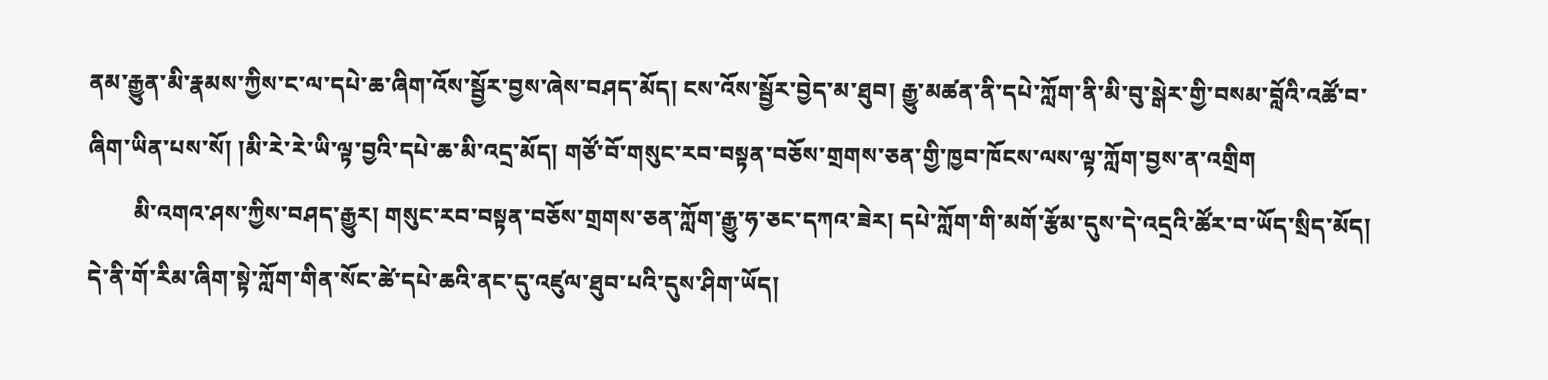ནམ་རྒྱུན་མི་རྣམས་ཀྱིས་ང་ལ་དཔེ་ཆ་ཞིག་འོས་སྦྱོར་བྱས་ཞེས་བཤད་མོད། ངས་འོས་སྦྱོར་བྱེད་མ་ཐུབ། རྒྱུ་མཚན་ནི་དཔེ་ཀློག་ནི་མི་བུ་སྒེར་གྱི་བསམ་བློའི་འཚོ་བ་ཞིག་ཡིན་པས་སོ། །མི་རེ་རེ་ཡི་ལྟ་བྱའི་དཔེ་ཆ་མི་འདྲ་མོད། གཙོ་བོ་གསུང་རབ་བསྟན་བཅོས་གྲགས་ཅན་གྱི་ཁྱབ་ཁོངས་ལས་ལྟ་ཀློག་བྱས་ན་འགྲིག
        མི་འགའ་ཤས་ཀྱིས་བཤད་རྒྱུར། གསུང་རབ་བསྟན་བཅོས་གྲགས་ཅན་ཀློག་རྒྱུ་ཧ་ཅང་དཀའ་ཟེར། དཔེ་ཀློག་གི་མགོ་རྩོམ་དུས་དེ་འདྲའི་ཚོར་བ་ཡོད་སྲིད་མོད། དེ་ནི་གོ་རིམ་ཞིག་སྟེ་ཀློག་གིན་སོང་ཚེ་དཔེ་ཆའི་ནང་དུ་འཛུལ་ཐུབ་པའི་དུས་ཤིག་ཡོད།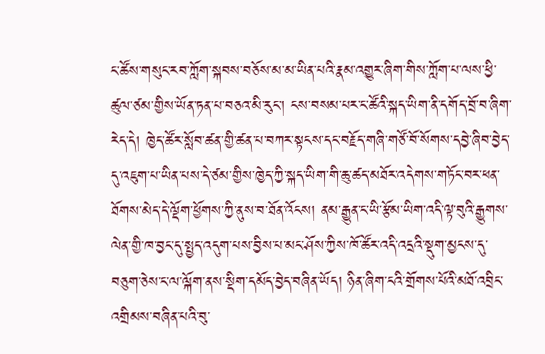ང་ཚོས་གསུང་རབ་ཀློག་སྐབས་བཅོས་མ་མ་ཡིན་པའི་རྣམ་འགྱུར་ཞིག་གིས་ཀློག་པ་ལས་ཕྱི་ཚུལ་ཙམ་གྱིས་ཡོན་ཏན་པ་བཅའ་མི་རུང་། ངས་བསམ་པར་ང་ཚོའི་སྐད་ཡིག་ནི་དགོད་བྲོ་བ་ཞིག་རེད་དེ། ཁྱེད་ཚོར་སློབ་ཚན་གྱི་ཚན་པ་བཀར་སྟངས་དང་བརྗོད་གཞི་གཙོ་བོ་སོགས་དབྱེ་ཞིབ་བྱེད་དུ་འཇུག་པ་ཡིན་པས་དེ་ཙམ་གྱིས་ཁྱེད་ཀྱི་སྐད་ཡིག་གི་ཆུ་ཚད་མཐོར་འདེགས་གཏོང་བར་ཕན་ཐོགས་མེད་དེ་ལྡོག་ཕྱོགས་ཀྱི་ནུས་བ་ཐོན་འོངས། ནམ་རྒྱུན་ང་ཡི་རྩོམ་ཡིག་འདི་ལྟ་བུའི་རྒྱུགས་ལེན་གྱི་ཁ་བྱང་དུ་སྤྱད་འདུག་པས་བྱིས་པ་མང་ཤོས་ཀྱིས་ཁོ་ཚོར་འདི་འདྲའི་སྡུག་མྱངས་དུ་བཅུག་ཅེས་ང་ལ་ལྐོག་ནས་སྡིག་དམོད་བྱེད་བཞིན་ཡོད། ཉིན་ཞིག་ངའི་གྲོགས་པོའི་མཐོ་འབྲིང་འགྲིམས་བཞིན་པའི་བུ་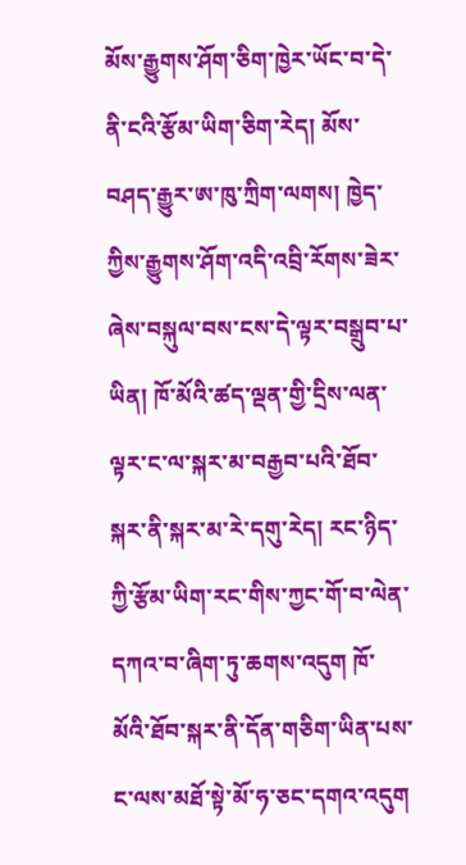མོས་རྒྱུགས་ཤོག་ཅིག་ཁྱེར་ཡོང་བ་དེ་ནི་ངའི་རྩོམ་ཡིག་ཅིག་རེད། མོས་བཤད་རྒྱུར་ཨ་ཁུ་ཀྲིག་ལགས། ཁྱེད་ཀྱིས་རྒྱུགས་ཤོག་འདི་འབྲི་རོགས་ཟེར་ཞེས་བསྐུལ་བས་ངས་དེ་ལྟར་བསྒྲུབ་པ་ཡིན། ཁོ་མོའི་ཚད་ལྡན་གྱི་དྲིས་ལན་ལྟར་ང་ལ་སྐར་མ་བརྒྱབ་པའི་ཐོབ་སྐར་ནི་སྐར་མ་རེ་དགུ་རེད། རང་ཉིད་ཀྱི་རྩོམ་ཡིག་རང་གིས་ཀྱང་གོ་བ་ལེན་དཀའ་བ་ཞིག་ཏུ་ཆགས་འདུག ཁོ་མོའི་ཐོབ་སྐར་ནི་དོན་གཅིག་ཡིན་པས་ང་ལས་མཐོ་སྟེ་མོ་ཧ་ཅང་དགའ་འདུག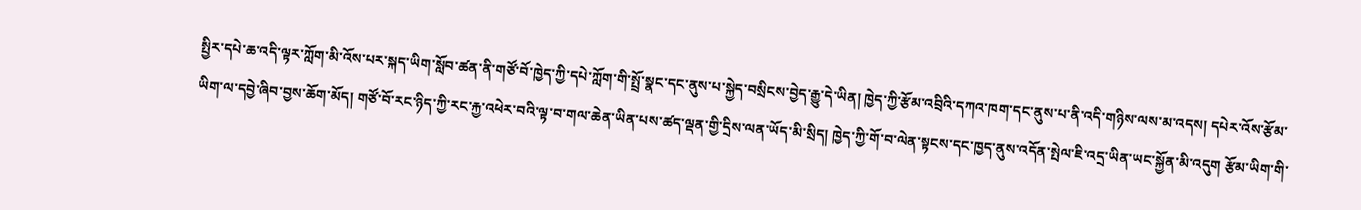སྤྱིར་དཔེ་ཆ་འདི་ལྟར་ཀློག་མི་འོས་པར་སྐད་ཡིག་སློབ་ཚན་ནི་གཙོ་བོ་ཁྱེད་ཀྱི་དཔེ་ཀློག་གི་སྤྲོ་སྣང་དང་ནུས་པ་སྐྱེད་བསྲིངས་བྱེད་རྒྱུ་དེ་ཡིན། ཁྱེད་ཀྱི་རྩོམ་འབྲིའི་དཀའ་ཁག་དང་ནུས་པ་ནི་འདི་གཉིས་ལས་མ་འདས། དཔེར་འོས་རྩོམ་ཡིག་ལ་དབྱེ་ཞིབ་བྱས་ཆོག་མོད། གཙོ་བོ་རང་ཉིད་ཀྱི་རང་རྐྱ་འཕེར་བའི་ལྟ་བ་གལ་ཆེན་ཡིན་པས་ཚད་ལྡན་གྱི་དྲིས་ལན་ཡོད་མི་སྲིད། ཁྱེད་ཀྱི་གོ་བ་ལེན་སྟངས་དང་ཁྱད་ནུས་འདོན་སྤེལ་ཇི་འདྲ་ཡིན་ཡང་སྐྱོན་མི་འདུག རྩོམ་ཡིག་གི་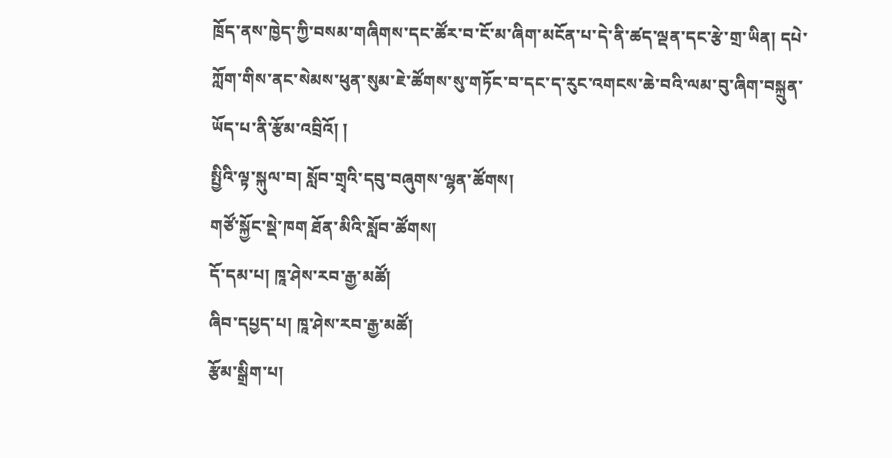ཁྲོད་ནས་ཁྱེད་ཀྱི་བསམ་གཞིགས་དང་ཚོར་བ་ངོ་མ་ཞིག་མངོན་པ་དེ་ནི་ཚད་ལྡན་དང་རྩེ་གྲ་ཡིན། དཔེ་ཀློག་གིས་ནང་སེམས་ཕུན་སུམ་ཇེ་ཚོགས་སུ་གཏོང་བ་དང་ད་རུང་འགངས་ཆེ་བའི་ལམ་བུ་ཞིག་བསྐྲུན་ཡོད་པ་ནི་རྩོམ་འབྲིའོ། །
སྤྱིའི་ལྟ་སྐུལ་བ། སློབ་གྲྭའི་དབུ་བཞུགས་ལྷན་ཚོགས།
གཙོ་སྐྱོང་སྡེ་ཁག ཐོན་མིའི་སློབ་ཚོགས།
དོ་དམ་པ། ཁཱ་ཤེས་རབ་རྒྱ་མཚོ།
ཞིབ་དཔྱད་པ། ཁཱ་ཤེས་རབ་རྒྱ་མཚོ།
རྩོམ་སྒྲིག་པ།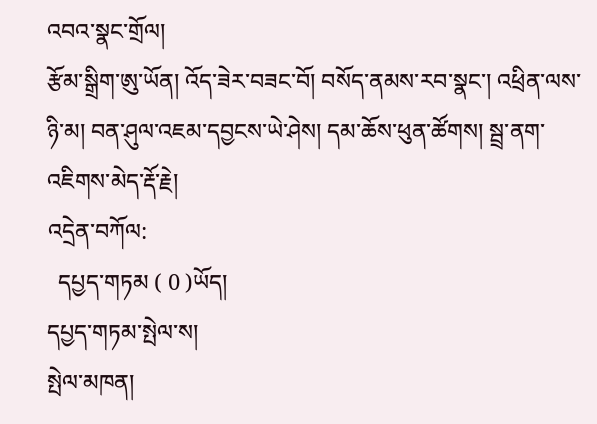འབའ་སྣང་གྲོལ།
རྩོམ་སྒྲིག་ཨུ་ཡོན། འོད་ཟེར་བཟང་བོ། བསོད་ནམས་རབ་སྣང་། འཕྲིན་ལས་ཉི་མ། བན་ཤུལ་འཇམ་དབྱངས་ཡེ་ཤེས། དམ་ཆོས་ཕུན་ཚོགས། སྦྲ་ནག་འཇིགས་མེད་རྡོ་རྗེ།
འདྲེན་བཀོལ:
  དཔྱད་གཏམ ( 0 )ཡོད།
དཔྱད་གཏམ་སྤེལ་ས།
སྤེལ་མཁན།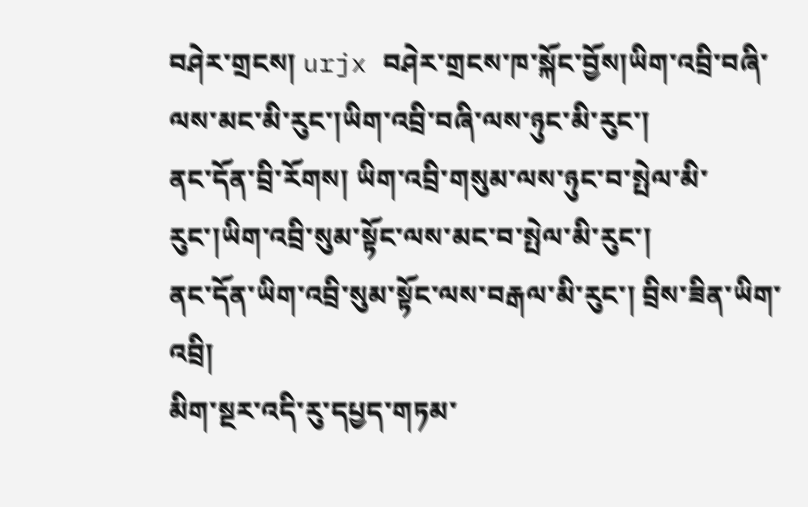བཤེར་གྲངས། urjx བཤེར་གྲངས་ཁ་སྐོང་བྱོས།ཡིག་འབྲི་བཞི་ལས་མང་མི་རུང་།ཡིག་འབྲི་བཞི་ལས་ཉུང་མི་རུང་།
ནང་དོན་བྲི་རོགས། ཡིག་འབྲི་གསུམ་ལས་ཉུང་བ་སྤེལ་མི་རུང་།ཡིག་འབྲི་སུམ་སྟོང་ལས་མང་བ་སྤེལ་མི་རུང་།
ནང་དོན་ཡིག་འབྲི་སུམ་སྟོང་ལས་བརྒལ་མི་རུང་། བྲིས་ཟིན་ཡིག་འབྲི།
མིག་སྔར་འདི་རུ་དཔྱད་གཏམ་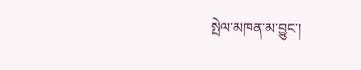སྤེལ་མཁན་མ་བྱུང་།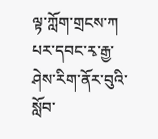ལྟ་ཀློག་གྲངས་ཀ
པར་དབང་རྭ་རྒྱ་ཤེས་རིག་ནོར་བུའི་སློབ་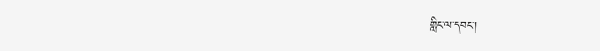གླིང་ལ་དབང་།